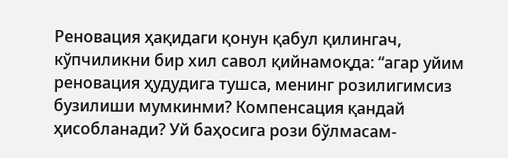Реновация ҳақидаги қонун қабул қилингач, кўпчиликни бир хил савол қийнамоқда: “агар уйим реновация ҳудудига тушса, менинг розилигимсиз бузилиши мумкинми? Компенсация қандай ҳисобланади? Уй баҳосига рози бўлмасам-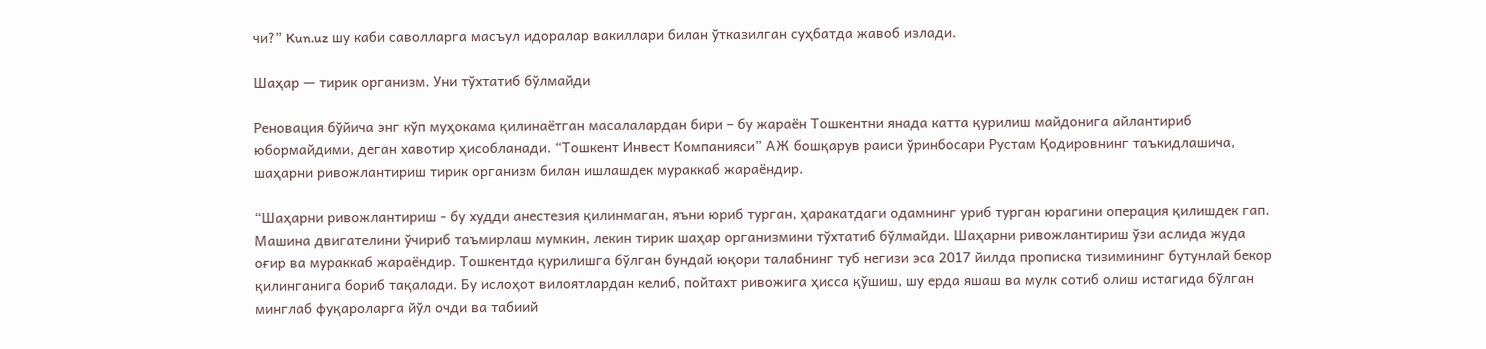чи?” Kun.uz шу каби саволларга масъул идоралар вакиллари билан ўтказилган суҳбатда жавоб излади.

Шаҳар — тирик организм. Уни тўхтатиб бўлмайди

Реновация бўйича энг кўп муҳокама қилинаётган масалалардан бири – бу жараён Тошкентни янада катта қурилиш майдонига айлантириб юбормайдими, деган хавотир ҳисобланади. “Тошкент Инвест Компанияси” АЖ бошқарув раиси ўринбосари Рустам Қодировнинг таъкидлашича, шаҳарни ривожлантириш тирик организм билан ишлашдек мураккаб жараёндир.

“Шаҳарни ривожлантириш - бу худди анестезия қилинмаган, яъни юриб турган, ҳаракатдаги одамнинг уриб турган юрагини операция қилишдек гап. Машина двигателини ўчириб таъмирлаш мумкин, лекин тирик шаҳар организмини тўхтатиб бўлмайди. Шаҳарни ривожлантириш ўзи аслида жуда оғир ва мураккаб жараёндир. Тошкентда қурилишга бўлган бундай юқори талабнинг туб негизи эса 2017 йилда прописка тизимининг бутунлай бекор қилинганига бориб тақалади. Бу ислоҳот вилоятлардан келиб, пойтахт ривожига ҳисса қўшиш, шу ерда яшаш ва мулк сотиб олиш истагида бўлган минглаб фуқароларга йўл очди ва табиий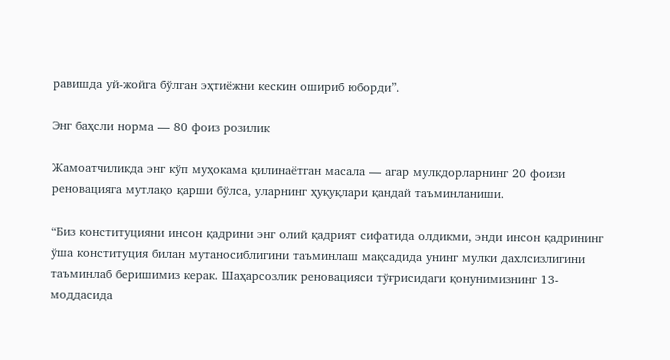равишда уй-жойга бўлган эҳтиёжни кескин ошириб юборди”.

Энг баҳсли норма — 80 фоиз розилик

Жамоатчиликда энг кўп муҳокама қилинаётган масала — агар мулкдорларнинг 20 фоизи реновацияга мутлақо қарши бўлса, уларнинг ҳуқуқлари қандай таъминланиши.

“Биз конституцияни инсон қадрини энг олий қадрият сифатида олдикми, энди инсон қадрининг ўша конституция билан мутаносиблигини таъминлаш мақсадида унинг мулки дахлсизлигини таъминлаб беришимиз керак. Шаҳарсозлик реновацияси тўғрисидаги қонунимизнинг 13-моддасида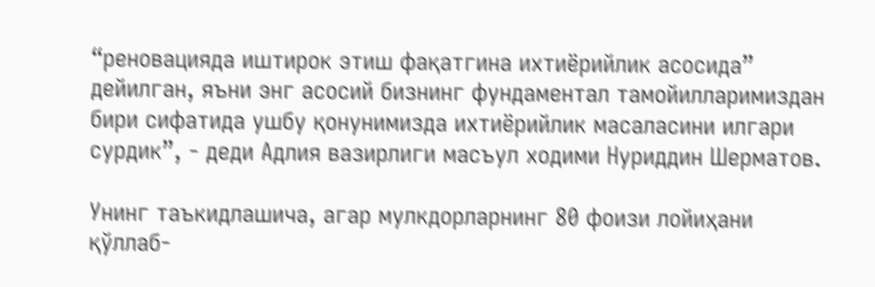“реновацияда иштирок этиш фақатгина ихтиёрийлик асосида” дейилган, яъни энг асосий бизнинг фундаментал тамойилларимиздан бири сифатида ушбу қонунимизда ихтиёрийлик масаласини илгари сурдик”, - деди Адлия вазирлиги масъул ходими Нуриддин Шерматов.

Унинг таъкидлашича, агар мулкдорларнинг 80 фоизи лойиҳани қўллаб-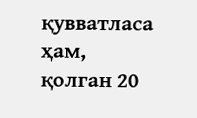қувватласа ҳам, қолган 20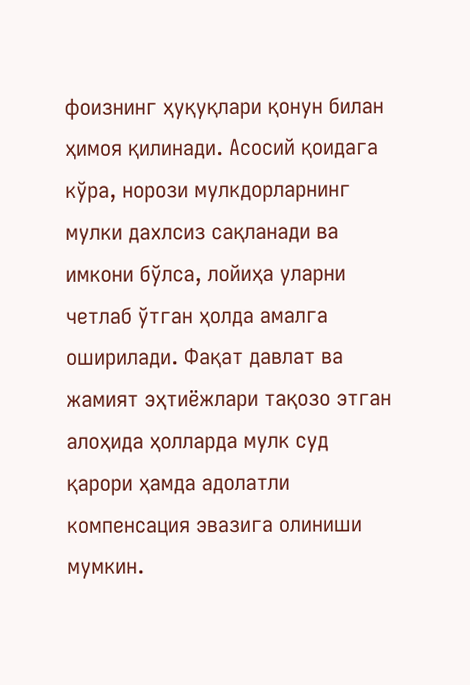фоизнинг ҳуқуқлари қонун билан ҳимоя қилинади. Асосий қоидага кўра, норози мулкдорларнинг мулки дахлсиз сақланади ва имкони бўлса, лойиҳа уларни четлаб ўтган ҳолда амалга оширилади. Фақат давлат ва жамият эҳтиёжлари тақозо этган алоҳида ҳолларда мулк суд қарори ҳамда адолатли компенсация эвазига олиниши мумкин.